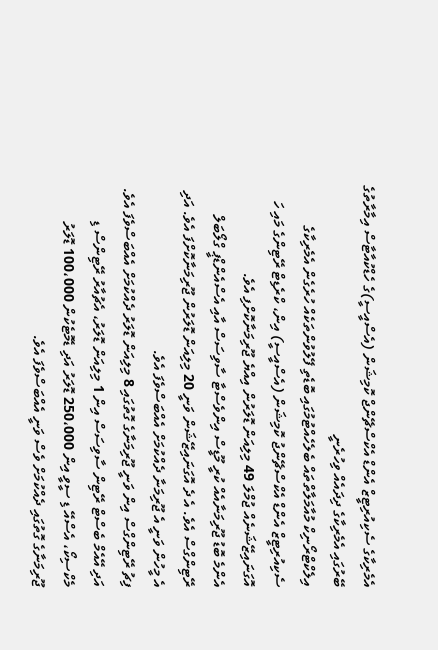އެމެރިކާގެ ސެކިއުރިޓީޒް އެންޑް އެކްސްޗޭންޖް ކޮމިޝަން (އެސްއީސީ)ގެ ހެޑްކުއާޓާސް އިމާރާތުގެ ބޭރުގައި އެމެރިކާގެ ދިދައެއް ވިހުރެނީ
އިލެކްޓްރޯނިކް މުއާމަލާތްތައް ބެލެހެއްޓުމުގައި ބޮޑެތި ފޭލުވުންތަކެއް ހުރެގެން އެމެރިކާގެ ސެކިއުރިޓީޒް އެންޑް އެކްސްޗޭންޖު ކޮމިޝަން (އެސްއީސީ) އިން، ކްރެޑިޓް ރޭޓިންގެ މައި ހަ އޮގަނައިޒޭޝަނެއް ޖުމްލަ 49 މިލިއަން ޑޮލަރުން އިއްޔެ ޖޫރިމަނާކޮށްފި އެވެ.
އެންމެ ބޮޑު ޖޫރިމަނާއެއް ކުރީ މޫޑީސް އިންވެސްޓާ ސާވިސަސް އާއި އެސްއެންޑްޕީ ގްލޯބަލް ރޭޓިންގްސް އެވެ. އެ ދެ އޮގަނައިޒޭޝަން ވަނީ 20 މިލިއަން ޑޮލަރުން ޖޫރިމަނާކޮށްފަ އެވެ. އަދި އެ މީހުން ވަނީ އެ ޖޫރިމަނާ ދެއްކުމަށް އެއްބަސްވެފަ އެވެ.
ފިޗު ރޭޓިންގްސް އިން ވަނީ ޖޫރިމަނާގެ ގޮތުގައި 8 މިލިއަން ޑޮލަރު ދެއްކުމަށް އެއްބަސްވެފަ އެވެ. އަދި އޭއެމް ބެސްޓް ރޭޓިން ސާވިސަސް އިން 1 މިލިއަން ޑޮލަރު، އެޗުއާރު ރޭޓިންސް ޑި މެކްސިކޯ، އެސްއޭ ޑި ސީވީ އިން 250،000 ޑޮލަރު އަދި ޑެމޮޓެކުން 100،000 ޑޮލަރު ޖޫރިމަނާގެ ގޮތުގައި ދެއްކުމަށް ވެސް ވަނީ އެއްބަސްވެފަ އެވެ.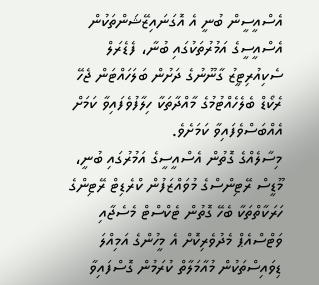އެސްއީސީން ބުނީ އެ އޮގަނައިޒޭޝަންތަކުން އެސްއީސީގެ އަމުރުތަކުގައި ބުނާ، ފެޑެރަލް ސެކިއުރިޓީޒު ގާނޫނުގެ ދަށުން ބަލަހައްޓަން ޖެހޭ ރެކޯޑް ބެލެހެއްޓުމުގެ މާއްދާތަކާ ހިލާފުވެފައިވާ ކަމަށް އެއްބަސްވެފައިވާ ކަމަށެވެ.
މިސާލެއްގެ ގޮތުން އެސްއީސީގެ އަމުރުގައި ބުނީ، މޫޑީސް ރޭޓިންސްގެ މުވައްޒަފުން ކްރެޑިޓް ރޭޓިންގެ ހަރަކާތްތަކާ ބެހޭ ގޮތުން ޓެކްސްޓް މެސެޖާއި ވަޓްސްއެޕް މެދުވެރިކޮށް އެ މީހުންގެ އަމިއްލަ ޑިވައިސްތަކުން މުއާމަލާތް ކުރަމުން ގޮސްފައިވާ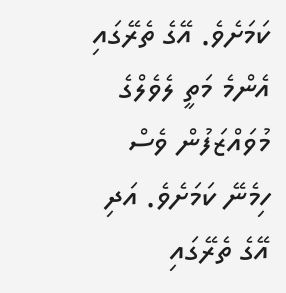ކަމަށެވެ. އޭގެ ތެރޭގައި އެންމެ މަތީ ލެވެލްގެ މުވައްޒަފުން ވެސް ހިމެނޭ ކަމަށެވެ. އަދި އޭގެ ތެރޭގައި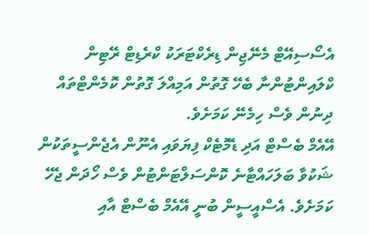އެސޯސިއޭޓް މެނޭޖިން ޑިރެކްޓަރަކު ކްރެޑިޓް ރޭޓިން ކްލައިންޓުންނާ ބެހޭ ގޮތުން އަމިއްލަ ގޮތުން ކޮމެންޓްތައް ދިނުން ވެސް ހިމެނޭ ކަމަށެވެ.
އޭއެމް ބެސްޓް އަދި ޑެމޮޓެކް ފިޔަވައި އެނޫން އެޖެންސީތަކުން ޝަކުވާ ބަލަހައްޓާނެ ކޮންސަލްޓަންޓުން ވެސް ހޯދަން ޖެހޭ ކަމަށެވެ. އެސްއީސީން ބުނީ އޭއެމް ބެސްޓް އާއި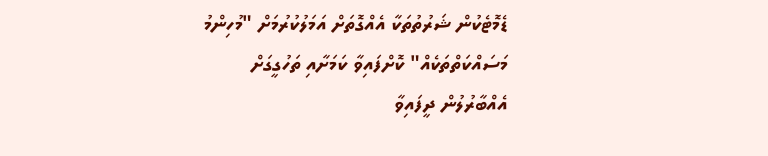ޑެމޮޓެކުން ޝަރުތުތަކާ އެއްގޮތަށް އަމަލުކުރުމަށް "މުހިންމު މަސައްކަތްތަކެއް" ކޮށްފައިވާ ކަމަށާއި ތަހުގީގަށް އެއްބާރުލުން ދީފައިވާ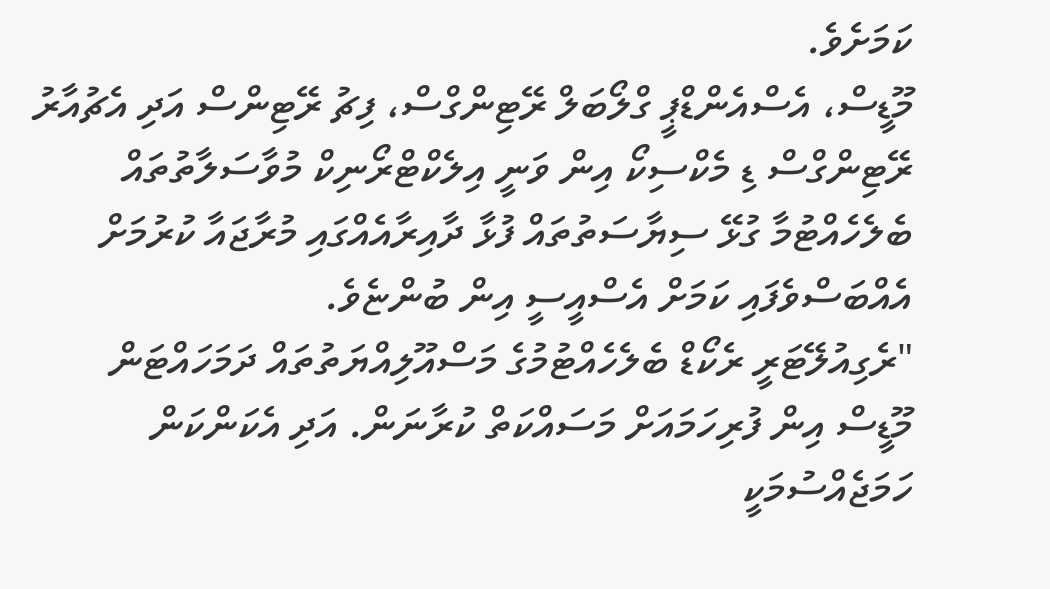ކަމަށެވެ.
މޫޑީސް، އެސްއެންޑްޕީ ގްލޯބަލް ރޭޓިންގްސް، ފިޗު ރޭޓިންސް އަދި އެޗުއާރު ރޭޓިންގްސް ޑި މެކްސިކޯ އިން ވަނީ އިލެކްޓްރޯނިކް މުވާސަލާތުތައް ބެލެހެއްޓުމާ ގުޅޭ ސިޔާސަތުތައް ފުޅާ ދާއިރާއެއްގައި މުރާޖައާ ކުރުމަށް އެއްބަސްވެފައި ކަމަށް އެސްއީސީ އިން ބުންޏެވެ.
"ރެގިއުލޭޓަރީ ރެކޯޑް ބެލެހެއްޓުމުގެ މަސްއޫލިއްޔަތުތައް ދަމަހައްޓަން މޫޑީސް އިން ފުރިހަމައަށް މަސައްކަތް ކުރާނަން. އަދި އެކަންކަން ހަމަޖެއްސުމަކީ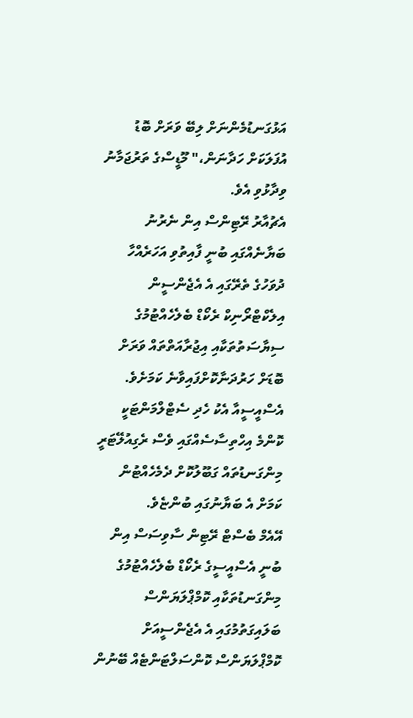އަޅުގަނޑުމެންނަށް ލިބޭ ވަރަށް ބޮޑު އުފަލަކަށް ހަދާނަން،" މޫޑީސްގެ ތަރުޖަމާނު ވިދާޅުވި އެވެ.
އެޗުއާރު ރޭޓިންސް އިން ނެރުނު ބަޔާނެއްގައި ބުނީ ފާއިތުވި އަހަރެއްހާ ދުވަހުގެ ތެރޭގައި އެ އެޖެންސީން އިލެކްޓްރޯނިކް ރެކޯޑް ބެލެހެއްޓުމުގެ ސިޔާސަތުތަކާއި އިޖުރާއަތްތައް ވަރަށް ބޮޑަށް ހަރުދަނާކޮށްފައިވާނެ ކަމަށެވެ. އެސްއީސީއާ އެކު ހެދި ސެޓްލްމަންޓަކީ ކޮންމެ އިހްތިސާސެއްގައި ވެސް ރެގިއުލޭޓަރީ މިންގަނޑުތައް ގަބޫލުކޮށް ދެމެހެއްޓުން ކަމަށް އެ ބަޔާނުގައި ބުންޏެވެ.
އޭއެމް ބެސްޓް ރޭޓިން ސާވިސަސް އިން ބުނީ އެސްއީސީގެ ރެކޯޑް ބެލެހެއްޓުމުގެ މިންގަނޑުތަކާއި ކޮމްޕްލަޔަންސް ބަލައިގަތުމުގައި އެ އެޖެންސީއަށް ކޮމްޕްލަޔަންސް ކޮންސަލްޓަންޓެއް ބޭނުން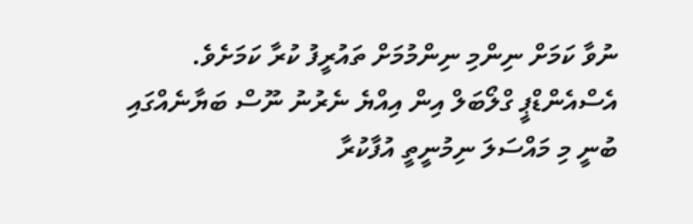ނުވާ ކަމަށް ނިންމި ނިންމުމަށް ތައުރީފު ކުރާ ކަމަށެވެ.
އެސްއެންޑްޕީ ގްލޯބަލް އިން އިއްޔެ ނެރުނު ނޫސް ބަޔާނެއްގައި ބުނީ މި މައްސަލަ ނިމުނީތީ އުފާކުރާ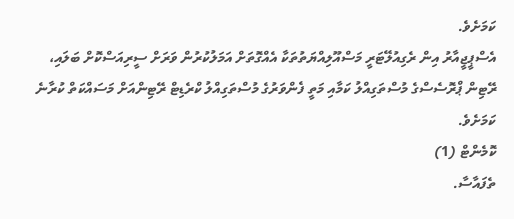ކަމަށެވެ.
އެސްޕީޖީއާރު އިން ރެގިއުލޭޓަރީ މަސްއޫލިއްޔަތުތަކާ އެއްގޮތަށް އަމަލުކުރުން ވަރަށް ސީރިއަސްކޮށް ބަލައި، ރޭޓިން ޕްރޮސެސްގެ މުސްތަގިއްލު ކަމާއި މަތީ ފެންވަރުގެ މުސްތަގިއްލު ކްރެޑިޓް ރޭޓިންއަށް މަސައްކަތް ކުރާނެ ކަމަށެވެ.
ކޮމެންޓް (1)
ތެފައާސާ.